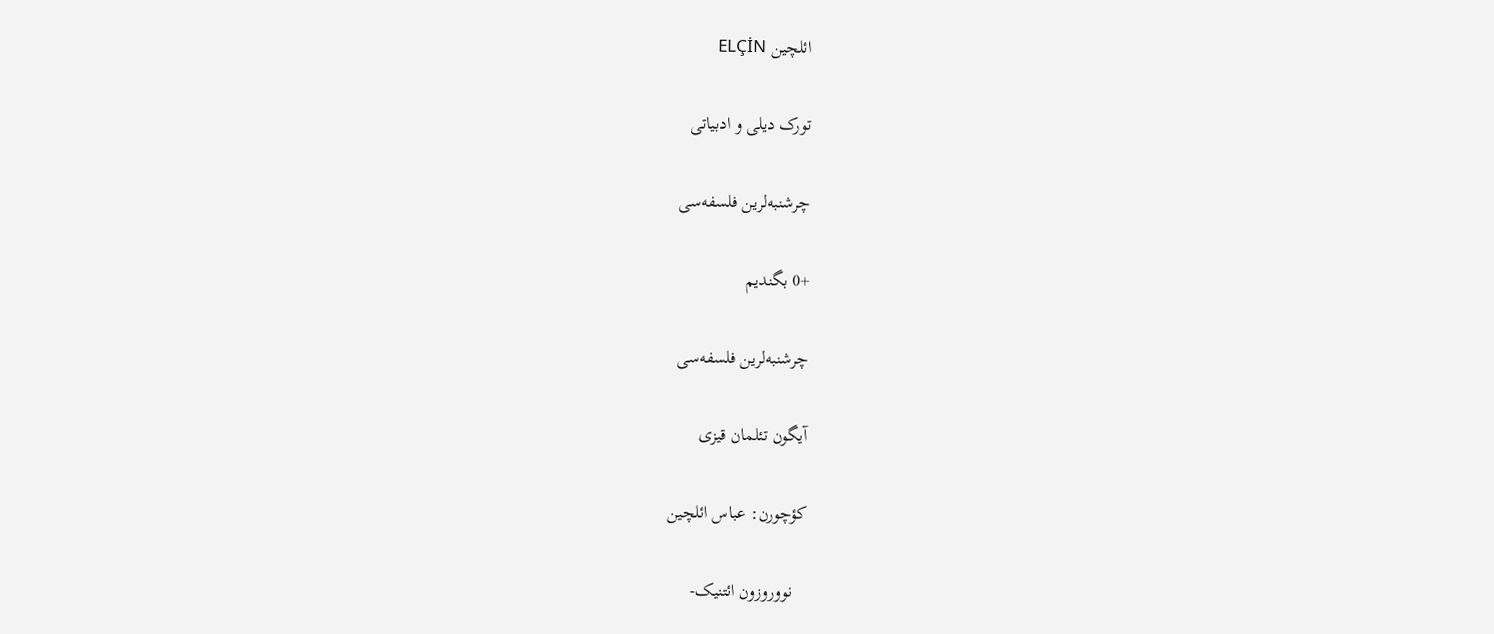ائلچین ELÇİN

تورک دیلی و ادبیاتی

چرشنبه‌لرین فلسفه‌سی

+0 بگندیم

چرشنبه‌لرین فلسفه‌سی

آیگون تئلمان قیزی

کؤچورن: عباس ائلچین

   نووروزون ائتنیک-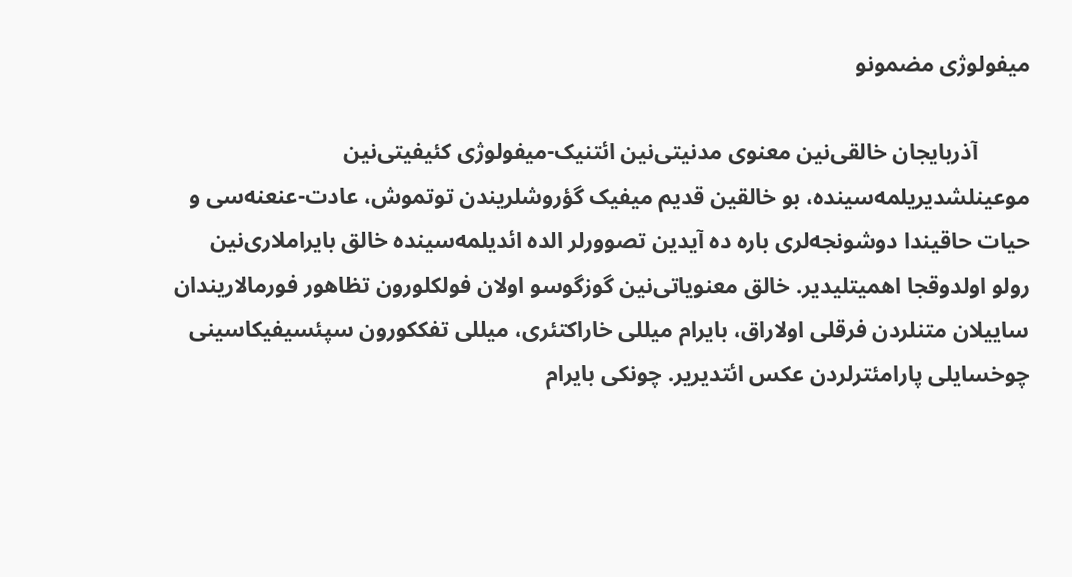میفولوژی مضمونو

         آذربایجان خالقی‌نین معنوی مدنیتی‌نین ائتنیک-میفولوژی کئیفیتی‌نین موعینلشدیریلمه‌سینده، بو خالقین قدیم میفیک گؤروشلریندن توتموش، عادت-عنعنه‌سی و حیات حاقیندا دوشونجه‌لری باره ده آیدین تصوورلر الده ائدیلمه‌سینده خالق بایراملاری‌نین رولو اولدوقجا اهمیتلیدیر. خالق معنویاتی‌نین گوزگوسو اولان فولکلورون تظاهور فورمالاریندان ساییلان متنلردن فرقلی اولاراق، بایرام میللی خاراکتئری، میللی تفککورون سپئسیفیکاسینی چوخسایلی پارامئترلردن عکس ائتدیریر. چونکی بایرام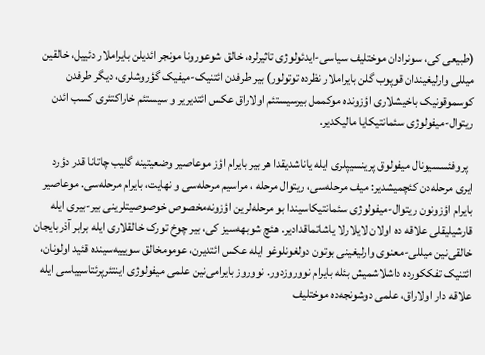(طبیعی کی، سونرادان موختلیف ‌سیاسی-ایدئولوژی تاثیرلره، خالق شوعورونا مونجر ائدیلن بایراملار دئییل، خالقین میللی وارلیغیندان قوپوب گلن بایراملار نظرده توتولور) بیر طرفدن ائتنیک-میفیک گؤروشلری، دیگر طرفدن کوسموقونیک باخیشلاری اؤزونده موکممل بیر‌سیستئم اولاراق عکس ائتدیریر و‌ سیستئم خاراکتئری کسب ائدن ریتوال-میفولوژی سئمانتیکایا مالیکدیر.

  پروفئسسیونال میفولوق پرینسیپلری ایله یاناشدیقدا هر بیر بایرام اؤز موعاصیر وضعیتینه گلیب چاتانا قدر دؤرد ایری مرحله‌دن کئچمیشدیر: میف مرحله‌سی، ریتوال مرحله ، مراسیم مرحله‌سی و نهایت، بایرام مرحله‌سی. موعاصیر بایرام اؤزونون ریتوال-میفولوژی سئمانتیکاسیندا بو مرحله‌لرین اؤزونه‌مخصوص خوصوصیتلرینی بیر-بیری ایله قارشیلیقلی علاقه ده اولان لایلارلا یاشاتماقدادیر. هئچ شوبهه‌سیز کی، بیر چوخ تورک خالقلاری ایله برابر آذربایجان خالقی‌نین میللی-معنوی وارلیغینی بوتون دولغونلوغو ایله عکس ائتدیرن، عومومخالق سویییه‌سینده قئید اولونان، ائتنیک تفککورده داشلاشمیش بئله بایرام نووروزدور. نووروز بایرامی‌نین علمی میفولوژی اینتئرپرئتاسییاسی ایله علاقه دار اولاراق، علمی دوشونجه‌ده موختلیف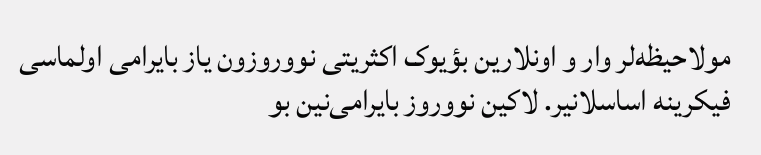مولاحیظه‌لر وار و اونلارین بؤیوک اکثریتی نووروزون یاز بایرامی اولماسی فیکرینه اساسلانیر. لاکین نووروز بایرامی‌نین بو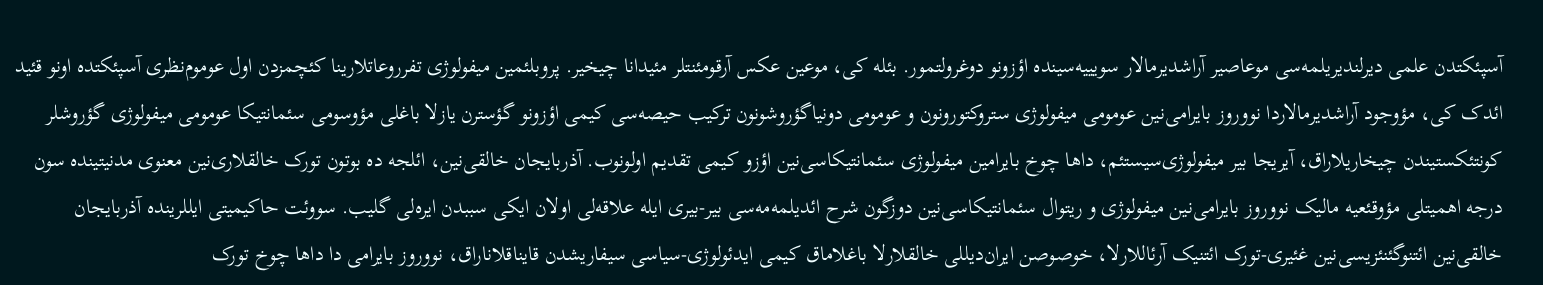آسپئکتدن علمی دیرلندیریلمه‌سی موعاصیر آراشدیرمالار سویییه‌سینده اؤزونو دوغرولتمور. بئله کی، موعین عکس آرقومئنتلر مئیدانا چیخیر. پروبلئمین میفولوژی تفرروعاتلارینا کئچمزدن اول عوموم‌نظری آسپئکتده اونو قئید ائدک کی، مؤوجود آراشدیرمالاردا نووروز بایرامی‌نین عومومی میفولوژی ستروکتورونون و عومومی دونیاگؤروشونون ترکیب حیصه‌سی کیمی اؤزونو گؤسترن یازلا باغلی مؤوسومی سئمانتیکا عومومی میفولوژی گؤروشلر کونتئکستیندن چیخاریلاراق، آیریجا بیر میفولوژی‌سیستئم، داها چوخ بایرامین میفولوژی سئمانتیکاسی‌نین اؤزو کیمی تقدیم اولونوب. آذربایجان خالقی‌نین، ائلجه ده بوتون تورک خالقلاری‌نین معنوی مدنیتینده سون درجه اهمیتلی مؤوقئعیه مالیک نووروز بایرامی‌نین میفولوژی و ریتوال سئمانتیکاسی‌نین دوزگون شرح ائدیلمه‌مه‌سی بیر-بیری ایله علاقه‌لی اولان ایکی سببدن ایره‌‌لی گلیب. سووئت حاکیمیتی ایللرینده آذربایجان خالقی‌نین ائتنوگئنئزیسی‌نین غئیری-تورک ائتنیک آرئاللارلا، خوصوصن ایران‌دیللی خالقلارلا باغلاماق کیمی ایدئولوژی-سیاسی ‌سیفاریشدن قایناقلاناراق، نووروز بایرامی دا داها چوخ تورک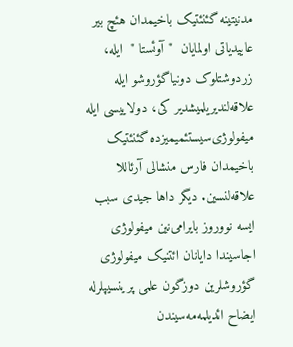مدنیتینه گئنئتیک باخیمدان هئچ بیر عاییدیاتی اولمایان  " آوئستا "  ایله، زردوشتلوک دونیاگؤروشو ایله علاقه‌لندیریلمیشدیر کی، دولاییسی ایله میفولوژی‌سیستئمیمیز‌ده گئنئتیک باخیمدان فارس منشالی آرئاللا علاقه‌لنسین. دیگر داها جیدی سبب ایسه نووروز بایرامی‌نین میفولوژی اجاسیندا دایانان ائتنیک میفولوژی گؤروشلرین دوزگون علمی پرینسیپلرله ایضاح ائدیلمه‌مه‌سیندن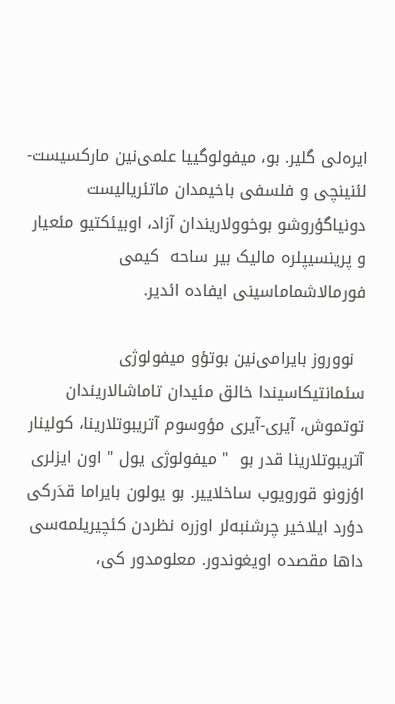ایره‌لی گلیر. بو، میفولوگییا علمی‌نین مارکسیست-لئنینچی و فلسفی باخیمدان ماتئریالیست دونیاگؤروشو بوخوولاریندان آزاد، اوبیئکتیو مئعیار و پرینسیپلره مالیک بیر ساحه  کیمی فورمالاشماماسینی ایفاده ائدیر.

  نووروز بایرامی‌نین بوتؤو میفولوژی سئمانتیکاسیندا خالق مئیدان تاماشالاریندان توتموش، آیری-آیری مؤوسوم آتریبوتلارینا، کولینار آتریبوتلارینا قدر بو  " میفولوژی یول " اون ایزلری اؤزونو قورویوب ساخلاییر. بو یولون بایراما قدَرکی دؤرد ایلاخیر چرشنبه‌لر اوزره نظردن کئچیریلمه‌سی داها مقصده اویغوندور. معلومدور کی،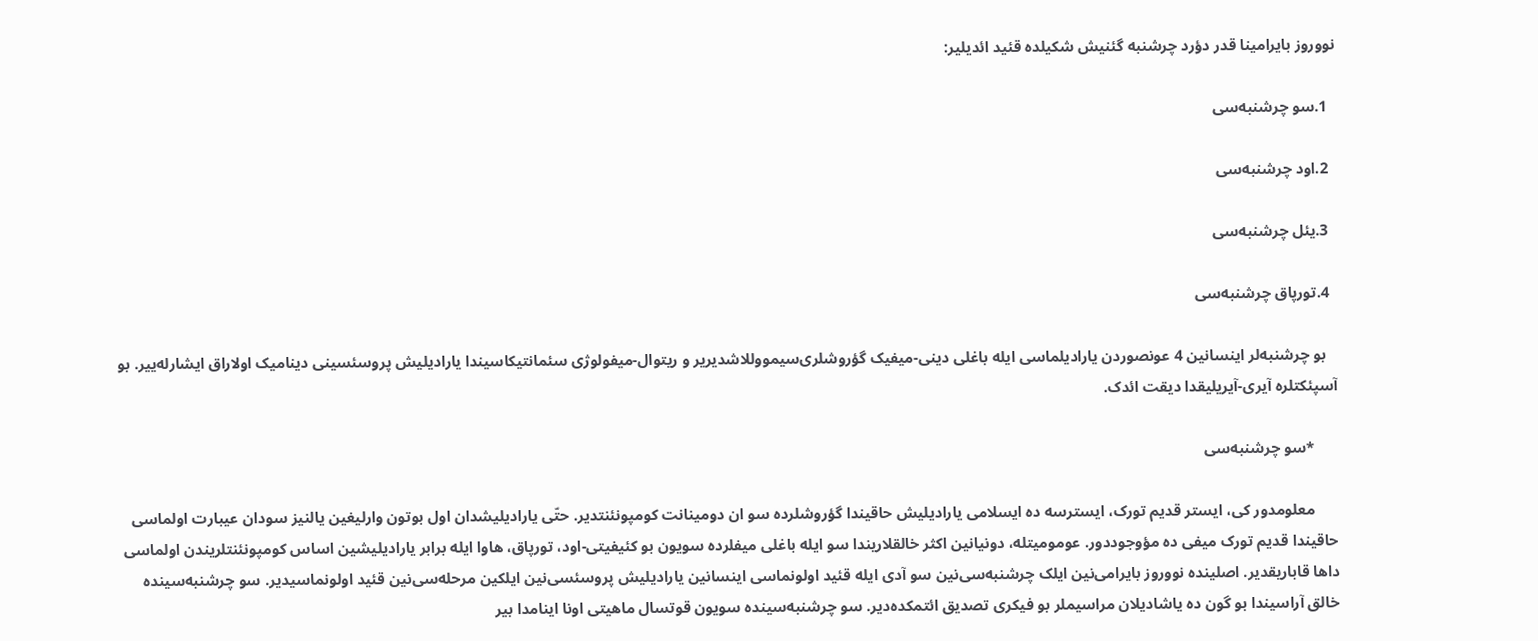نووروز بایرامینا قدر دؤرد چرشنبه گئنیش شکیلده قئید ائدیلیر:

  1.سو چرشنبه‌سی

  2.اود چرشنبه‌سی

  3.یئل چرشنبه‌سی

  4.تورپاق چرشنبه‌سی

   بو چرشنبه‌لر اینسانین 4 عونصوردن یارادیلماسی ایله باغلی دینی-میفیک گؤروشلری‌سیمووللاشدیریر و ریتوال-میفولوژی سئمانتیکاسیندا یارادیلیش پروسئسینی دینامیک اولاراق ایشارله‌ییر. بو آسپئکتلره آیری-آیریلیقدا دیقت ائدک.

      *سو چرشنبه‌سی

      معلومدور کی، ایستر قدیم تورک، ایسترسه ده ایسلامی یارادیلیش حاقیندا گؤروشلرده سو ان دومینانت کومپونئنتدیر. حتّی یارادیلیشدان اول بوتون وارلیغین یالنیز سودان عیبارت اولماسی حاقیندا قدیم تورک میفی ده مؤوجوددور. عومومیتله، دونیانین اکثر خالقلاریندا سو ایله باغلی میفلرده سویون بو کئیفیتی-اود، تورپاق، هاوا ایله برابر یارادیلیشین اساس کومپونئنتلریندن اولماسی داها قاباریقدیر. اصلینده نووروز بایرامی‌نین ایلک چرشنبه‌سی‌نین سو آدی ایله قئید اولونماسی اینسانین یارادیلیش پروسئسی‌نین ایلکین مرحله‌سی‌نین قئید اولونماسیدیر. سو چرشنبه‌سینده خالق آراسیندا بو گون ده یاشادیلان مراسیملر بو فیکری تصدیق ائتمکده‌دیر. سو چرشنبه‌سینده سویون قوتسال ماهیتی اونا اینامدا بیر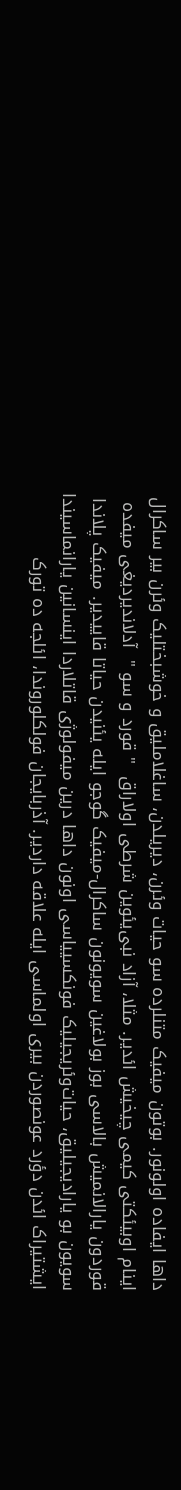داها ایفاده اولونور. بوتون میفیک متنلرده سو حیات وئرن، دیریلدن، ساغلاملیق و خوشبختلیک وئرن بیر ساکرال اینام اوبیئکتی کیمی چیخیش ائدیر. مثلا، آزاد نبی‌یئوین شرطی اولاراق  " قورد و سو "  آدلاندیردیغی میفده قوردون یارالانمیش بالاسی بوز بولاغین سویونون ساکرال-میفیک گوجو ایله یئنیدن حیاتا قاییدیر. میفیک پلاندا سویون بو یارادیجیلیق، حیات‌وئریجیلیک فونکسییاسی اونون داها درین میفولوژی قاتلاردا اینسانین یارانماسیندا ایشتیراک ائدن دؤرد عونصوردن بیری اولماسی ایله علاقه داردیر. آذربایجان فولکلوروندا، ائلجه ده تورک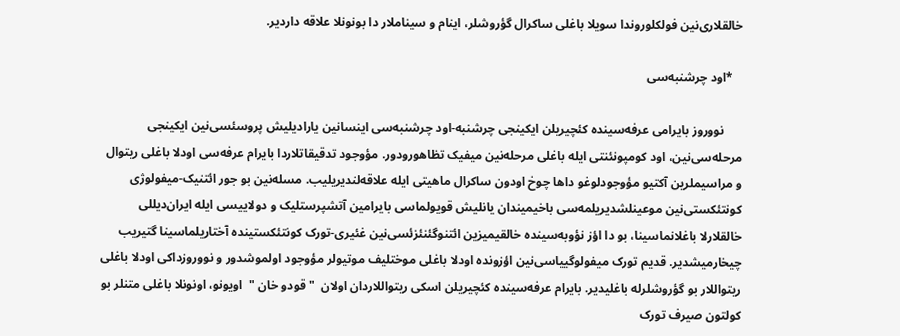خالقلاری‌نین فولکلوروندا سویلا باغلی ساکرال گؤروشلر، اینام و‌ سیناملار دا بونونلا علاقه داردیر.

   *اود چرشنبه‌سی

      نووروز بایرامی عرفه‌سینده کئچیریلن ایکینجی چرشنبه-اود چرشنبه‌سی اینسانین یارادیلیش پروسئسی‌نین ایکینجی مرحله‌سی‌نین، اود کومپونئنتی ایله باغلی مرحله‌نین میفیک تظاهورودور. مؤوجود تدقیقاتلاردا بایرام عرفه‌سی اودلا باغلی ریتوال و مراسیملرین آکتیو مؤوجودلوغو داها چوخ اودون ساکرال ماهیتی ایله علاقه‌لندیریلیب. مسله‌نین بو جور ائتنیک-میفولوژی کونتئکستی‌نین موعینلشدیریلمه‌سی باخیمیندان یانلیش قویولماسی بایرامین آتشپرستلیک و دولاییسی ایله ایران‌دیللی خالقلارلا باغلانماسینا، بو دا اؤز نؤوبه‌سینده خالقیمیزین ائتنوگئنئزئسی‌نین غئیری-تورک کونتئکستینده آختاریلماسینا گتیریب چیخارمیشدیر. قدیم تورک میفولوگییاسی‌نین اؤزونده اودلا باغلی موختلیف موتیولر مؤوجود اولموشدور و نووروزداکی اودلا باغلی ریتواللار بو گؤروشلرله باغلیدیر. بایرام عرفه‌سینده کئچیریلن اسکی ریتواللاردان اولان  " قودو خان "  اویونو، اونونلا باغلی متنلر بو کولتون صیرف تورک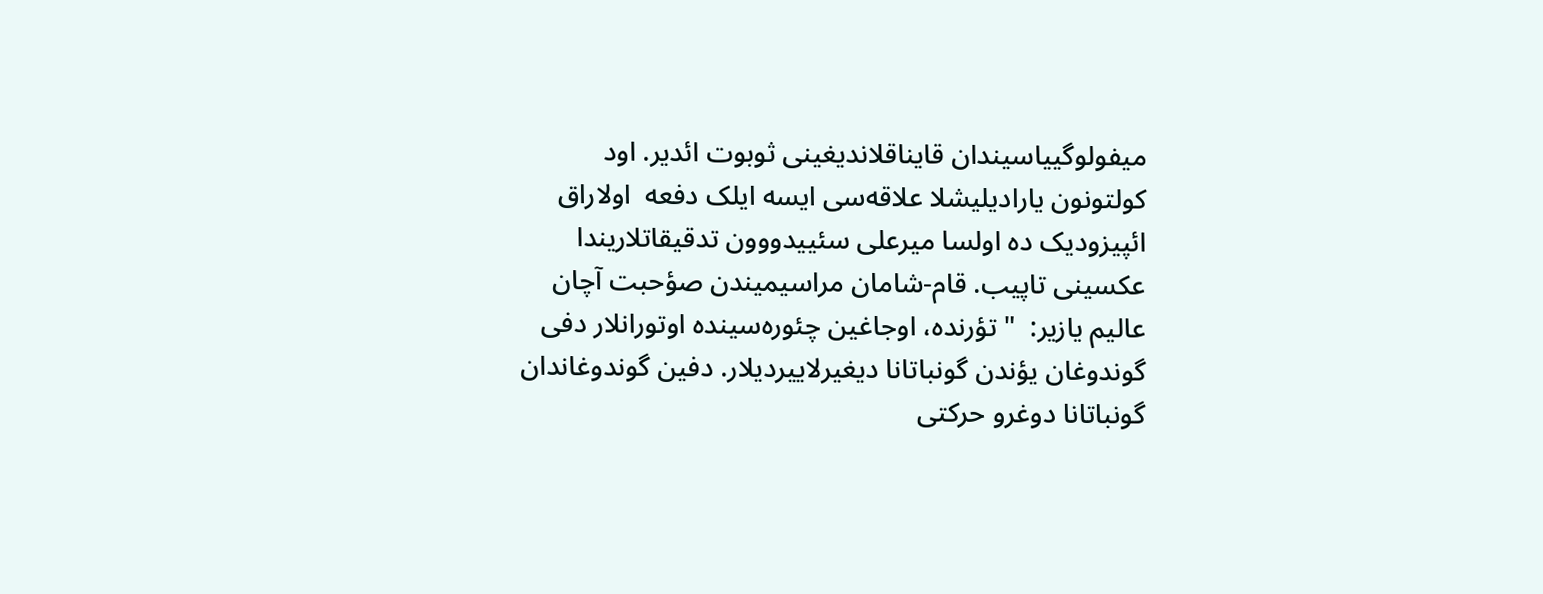میفولوگییاسیندان قایناقلاندیغینی ثوبوت ائدیر. اود کولتونون یارادیلیشلا علاقه‌سی ایسه ایلک دفعه  اولاراق ائپیزودیک ده اولسا میرعلی سئییدووون تدقیقاتلاریندا عکسینی تاپیب. قام-شامان مراسیمیندن صؤحبت آچان عالیم یازیر:  " تؤرنده، اوجاغین چئوره‌سینده اوتورانلار دفی گوندوغان یؤندن گونباتانا دیغیرلاییردیلار. دفین گوندوغاندان گونباتانا دوغرو حرکتی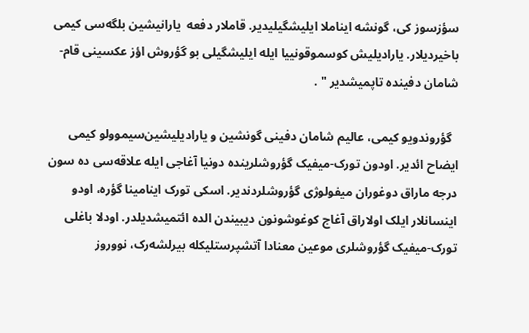سؤزسوز کی، گونشه ایناملا ایلیشگیلیدیر. قاملار دفعه  یارانیشین بلگه‌سی کیمی باخیردیلار. یارادیلیش کوسموقونییا ایله ایلیشگیلی بو گؤروش اؤز عکسینی قام-شامان دفینده تاپمیشدیر " .

  گؤروندویو کیمی، عالیم شامان دفینی گونشین و یارادیلیشین‌سیموولو کیمی ایضاح ائدیر. اودون تورک-میفیک گؤروشلرینده دونیا آغاجی ایله علاقه‌سی ده سون درجه ماراق دوغوران میفولوژی گؤروشلردندیر. اسکی تورک اینامینا گؤره، اودو اینسانلار ایلک اولاراق آغاج کوغوشونون دیبیندن الده ائتمیشدیلدر. اودلا باغلی تورک-میفیک گؤروشلری موعین معنادا آتشپرستلیکله بیرلشه‌رک، نووروز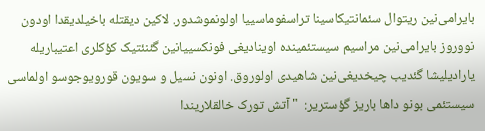بایرامی‌نین ریتوال سئمانتیکاسینا تراسفوماسییا اولونموشدور. لاکین دیقتله باخیلدیقدا اودون نووروز بایرامی‌نین مراسیم ‌سیستئمینده اوینادیغی فونکسییانین گئنئتیک کؤکلری اعتیباریله یارادیلیشا گئدیب چیخدیغی‌نین شاهیدی اولوروق. اونون نسیل و سویون قورویوجوسو اولماسی‌ سیستئمی بونو داها باریز گؤستریر:  " آتش تورک خالقلاریندا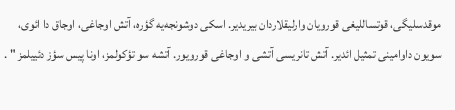موقدسلیگی، قوتساللیغی قورویان وارلیقلاردان بیریدیر. اسکی دوشونجه‌یه گؤره، آتش اوجاغی، اوجاق دا ائوی، سویون داوامینی تمثیل ائدیر. آتش تانریسی آتشی و اوجاغی قورویور. آتشه سو تؤکولمز، اونا پیس سؤز دئییلمز " .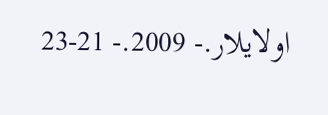اولایلار.- 2009.- 21-23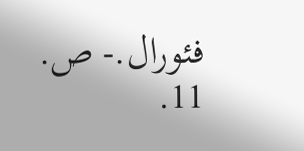فئورال.- ص. 11.